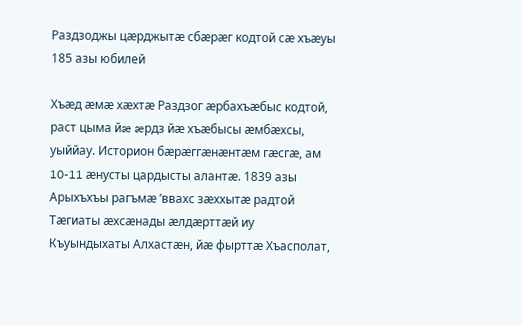Раздзоджы цæрджытæ сбæрæг кодтой сæ хъæуы 185 азы юбилей

Хъæд æмæ хæхтæ Раздзог æрбахъæбыс кодтой, раст цыма йæ æрдз йæ хъæбысы æмбæхсы, уыййау. Историон бæрæггæнæнтæм гæсгæ, ам 10-11 æнусты цардысты алантæ. 1839 азы Арыхъхъы рагъмæ ’ввахс зæххытæ радтой Тæгиаты æхсæнады æлдæрттæй иу Къуындыхаты Алхастæн, йæ фырттæ Хъасполат,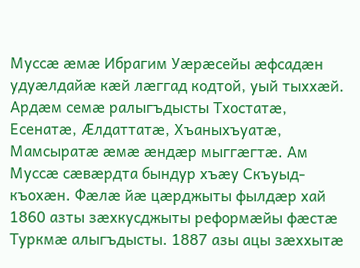Муссæ æмæ Ибрагим Уæрæсейы æфсадæн удуæлдайæ кæй лæггад кодтой, уый тыххæй. Ардæм семæ ралыгъдысты Тхостатæ, Есенатæ, Æлдаттатæ, Хъаныхъуатæ, Мамсыратæ æмæ æндæр мыггæгтæ. Ам Муссæ сæвæрдта бындур хъæу Скъуыд-къохæн. Фæлæ йæ цæрджыты фылдæр хай 1860 азты зæхкусджыты реформæйы фæстæ Туркмæ алыгъдысты. 1887 азы ацы зæххытæ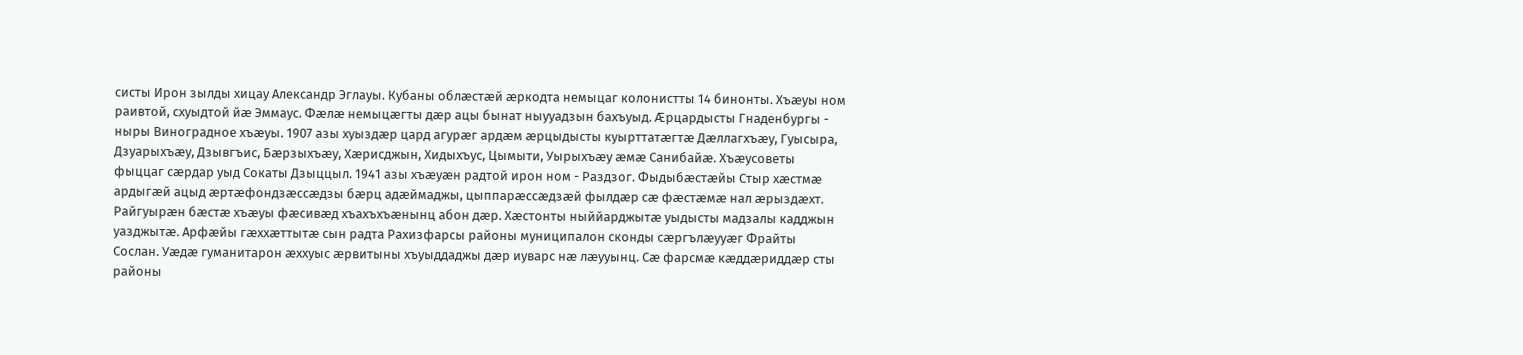систы Ирон зылды хицау Александр Эглауы. Кубаны облæстæй æркодта немыцаг колонистты 14 бинонты. Хъæуы ном раивтой, схуыдтой йæ Эммаус. Фæлæ немыцæгты дæр ацы бынат ныууадзын бахъуыд. Æрцардысты Гнаденбургы - ныры Виноградное хъæуы. 1907 азы хуыздӕр цард агурæг ардæм æрцыдысты куырттатæгтæ Дæллагхъæу, Гуысыра, Дзуарыхъæу, Дзывгъис, Бæрзыхъæу, Хæрисджын, Хидыхъус, Цымыти, Уырыхъæу æмæ Санибайæ. Хъæусоветы фыццаг сæрдар уыд Сокаты Дзыццыл. 1941 азы хъæуæн радтой ирон ном - Раздзог. Фыдыбæстæйы Стыр хæстмæ ардыгæй ацыд æртæфондзæссæдзы бæрц адæймаджы, цыппарæссæдзæй фылдæр сæ фæстæмæ нал æрыздæхт. Райгуырæн бæстæ хъæуы фæсивæд хъахъхъæнынц абон дæр. Хæстонты ныййарджытæ уыдысты мадзалы кадджын уазджытæ. Арфæйы гæххæттытæ сын радта Рахизфарсы районы муниципалон сконды сæргълæууæг Фрайты Сослан. Уæдæ гуманитарон æххуыс æрвитыны хъуыддаджы дæр иуварс нæ лæууынц. Сæ фарсмæ кæддæриддæр сты районы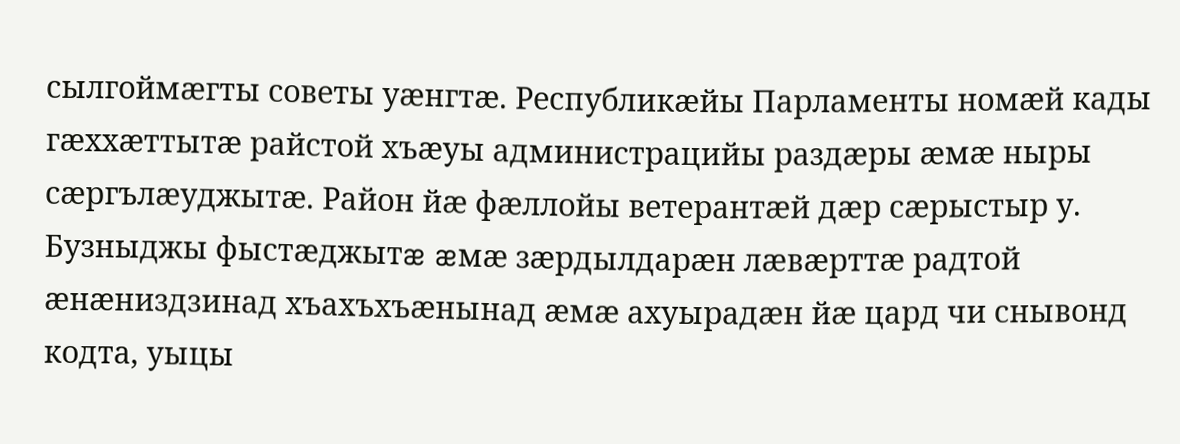сылгоймæгты советы уæнгтæ. Республикæйы Парламенты номæй кады гæххæттытæ райстой хъæуы администрацийы раздæры æмæ ныры сæргълæуджытæ. Район йæ фæллойы ветерантæй дæр сæрыстыр у. Бузныджы фыстæджытæ æмæ зæрдылдарæн лæвæрттæ радтой æнæниздзинад хъахъхъæнынад æмæ ахуырадæн йæ цард чи снывонд кодта, уыцы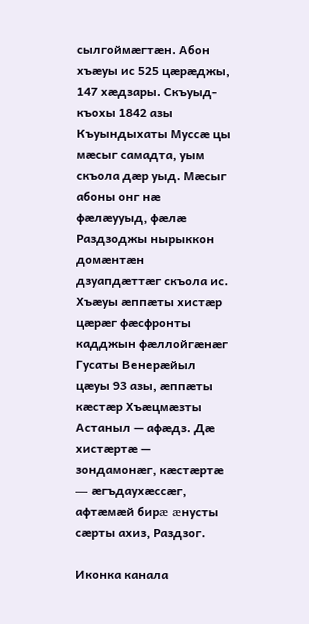сылгоймæгтæн. Абон хъæуы ис 525 цæрæджы, 147 хæдзары. Скъуыд-къохы 1842 азы Къуындыхаты Муссæ цы мæсыг самадта, уым скъола дæр уыд. Мæсыг абоны онг нæ фæлæууыд, фæлæ Раздзоджы нырыккон домæнтæн дзуапдæттæг скъола ис. Хъæуы æппæты хистæр цæрæг фæсфронты кадджын фæллойгæнæг Гусаты Венерæйыл цæуы 93 азы, æппæты кæстæр Хъæцмæзты Астаныл — афæдз. Дæ хистæртæ — зондамонæг, кæстæртæ — æгъдаухæссæг, афтæмæй бирæ æнусты сæрты ахиз, Раздзог.

Иконка канала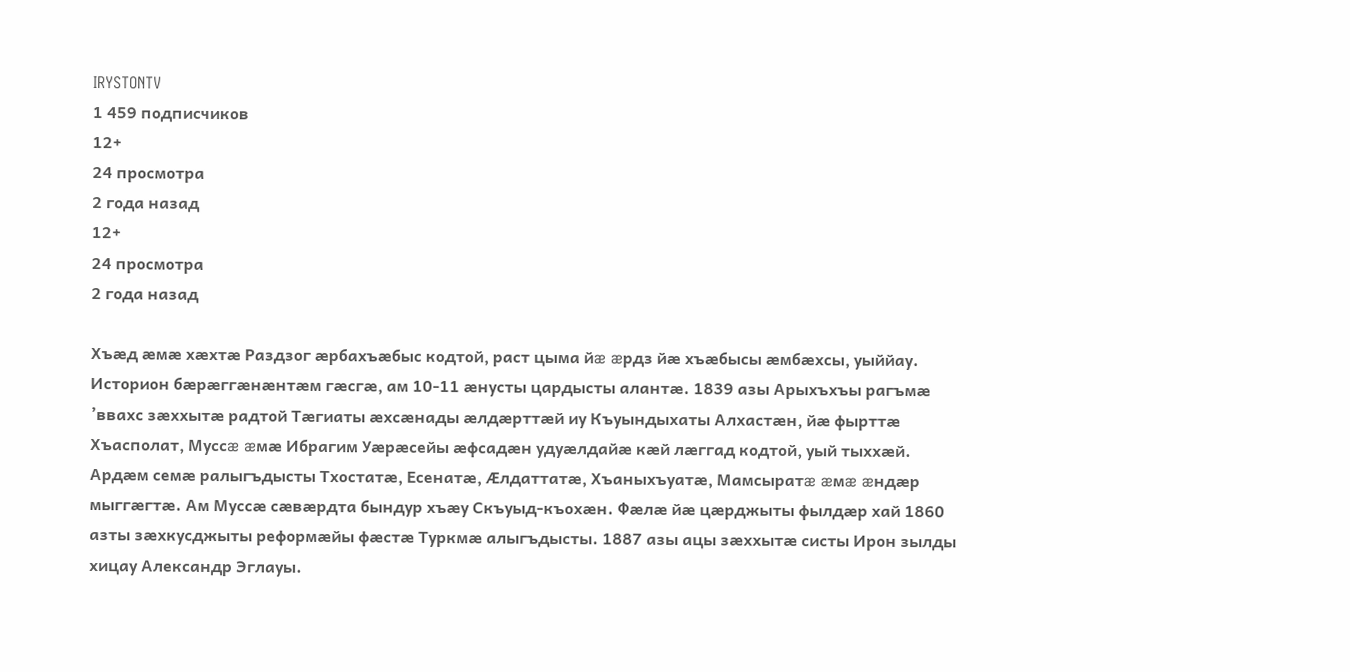IRYSTONTV
1 459 подписчиков
12+
24 просмотра
2 года назад
12+
24 просмотра
2 года назад

Хъæд æмæ хæхтæ Раздзог æрбахъæбыс кодтой, раст цыма йæ æрдз йæ хъæбысы æмбæхсы, уыййау. Историон бæрæггæнæнтæм гæсгæ, ам 10-11 æнусты цардысты алантæ. 1839 азы Арыхъхъы рагъмæ ’ввахс зæххытæ радтой Тæгиаты æхсæнады æлдæрттæй иу Къуындыхаты Алхастæн, йæ фырттæ Хъасполат, Муссæ æмæ Ибрагим Уæрæсейы æфсадæн удуæлдайæ кæй лæггад кодтой, уый тыххæй. Ардæм семæ ралыгъдысты Тхостатæ, Есенатæ, Æлдаттатæ, Хъаныхъуатæ, Мамсыратæ æмæ æндæр мыггæгтæ. Ам Муссæ сæвæрдта бындур хъæу Скъуыд-къохæн. Фæлæ йæ цæрджыты фылдæр хай 1860 азты зæхкусджыты реформæйы фæстæ Туркмæ алыгъдысты. 1887 азы ацы зæххытæ систы Ирон зылды хицау Александр Эглауы.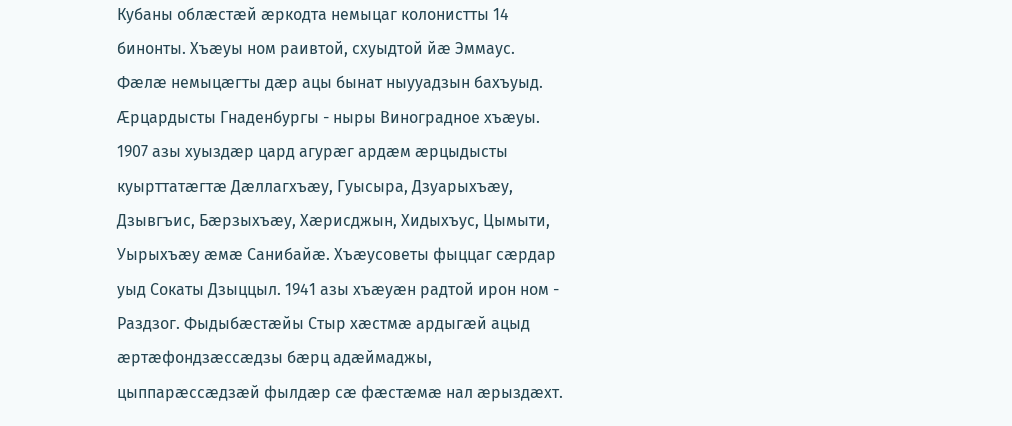Кубаны облæстæй æркодта немыцаг колонистты 14 бинонты. Хъæуы ном раивтой, схуыдтой йæ Эммаус. Фæлæ немыцæгты дæр ацы бынат ныууадзын бахъуыд. Æрцардысты Гнаденбургы - ныры Виноградное хъæуы. 1907 азы хуыздӕр цард агурæг ардæм æрцыдысты куырттатæгтæ Дæллагхъæу, Гуысыра, Дзуарыхъæу, Дзывгъис, Бæрзыхъæу, Хæрисджын, Хидыхъус, Цымыти, Уырыхъæу æмæ Санибайæ. Хъæусоветы фыццаг сæрдар уыд Сокаты Дзыццыл. 1941 азы хъæуæн радтой ирон ном - Раздзог. Фыдыбæстæйы Стыр хæстмæ ардыгæй ацыд æртæфондзæссæдзы бæрц адæймаджы, цыппарæссæдзæй фылдæр сæ фæстæмæ нал æрыздæхт.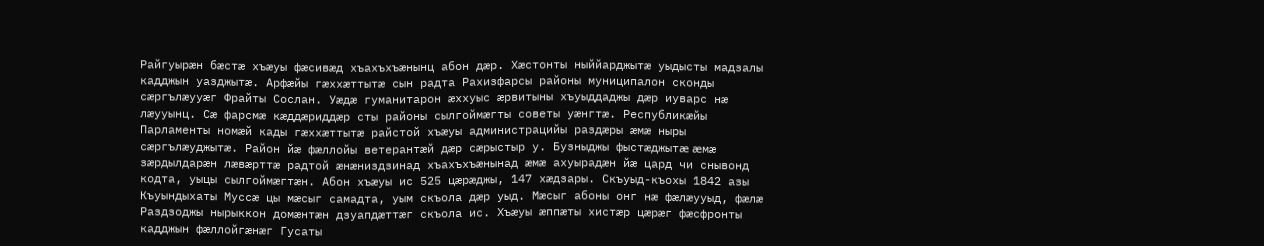Райгуырæн бæстæ хъæуы фæсивæд хъахъхъæнынц абон дæр. Хæстонты ныййарджытæ уыдысты мадзалы кадджын уазджытæ. Арфæйы гæххæттытæ сын радта Рахизфарсы районы муниципалон сконды сæргълæууæг Фрайты Сослан. Уæдæ гуманитарон æххуыс æрвитыны хъуыддаджы дæр иуварс нæ лæууынц. Сæ фарсмæ кæддæриддæр сты районы сылгоймæгты советы уæнгтæ. Республикæйы Парламенты номæй кады гæххæттытæ райстой хъæуы администрацийы раздæры æмæ ныры сæргълæуджытæ. Район йæ фæллойы ветерантæй дæр сæрыстыр у. Бузныджы фыстæджытæ æмæ зæрдылдарæн лæвæрттæ радтой æнæниздзинад хъахъхъæнынад æмæ ахуырадæн йæ цард чи снывонд кодта, уыцы сылгоймæгтæн. Абон хъæуы ис 525 цæрæджы, 147 хæдзары. Скъуыд-къохы 1842 азы Къуындыхаты Муссæ цы мæсыг самадта, уым скъола дæр уыд. Мæсыг абоны онг нæ фæлæууыд, фæлæ Раздзоджы нырыккон домæнтæн дзуапдæттæг скъола ис. Хъæуы æппæты хистæр цæрæг фæсфронты кадджын фæллойгæнæг Гусаты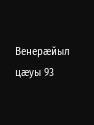Венерæйыл цæуы 93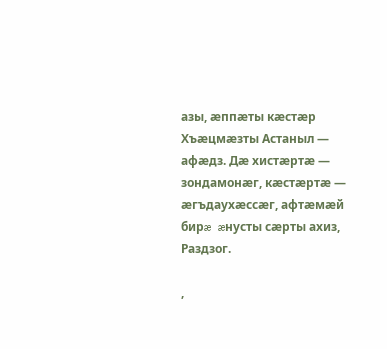азы, æппæты кæстæр Хъæцмæзты Астаныл — афæдз. Дæ хистæртæ — зондамонæг, кæстæртæ — æгъдаухæссæг, афтæмæй бирæ æнусты сæрты ахиз, Раздзог.

,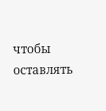чтобы оставлять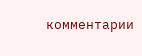комментарии